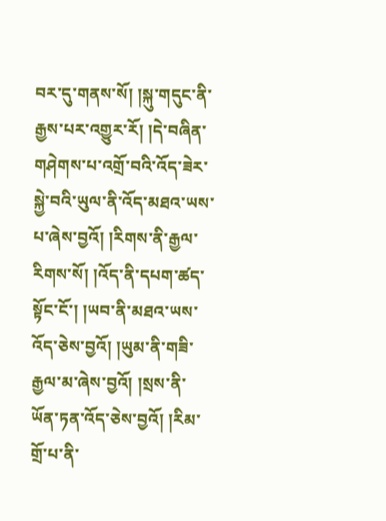བར་དུ་གནས་སོ། །སྐུ་གདུང་ནི་རྒྱས་པར་འགྱུར་རོ། །དེ་བཞིན་གཤེགས་པ་འགྲོ་བའི་འོད་ཟེར་སྐྱེ་བའི་ཡུལ་ནི་འོད་མཐའ་ཡས་པ་ཞེས་བྱའོ། །རིགས་ནི་རྒྱལ་རིགས་སོ། །འོད་ནི་དཔག་ཚད་སྟོང་ངོ་། །ཡབ་ནི་མཐའ་ཡས་འོད་ཅེས་བྱའོ། །ཡུམ་ནི་གཟི་རྒྱལ་མ་ཞེས་བྱའོ། །སྲས་ནི་ཡོན་ཏན་འོད་ཅེས་བྱའོ། །རིམ་གྲོ་པ་ནི་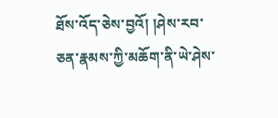ཐོས་འོད་ཅེས་བྱའོ། །ཤེས་རབ་ཅན་རྣམས་ཀྱི་མཆོག་ནི་ཡེ་ཤེས་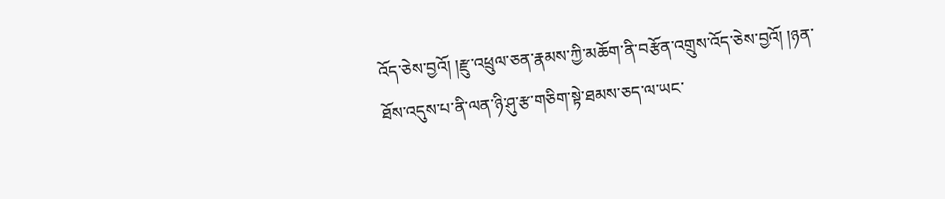འོད་ཅེས་བྱའོ། །རྫུ་འཕྲུལ་ཅན་རྣམས་ཀྱི་མཆོག་ནི་བརྩོན་འགྲུས་འོད་ཅེས་བྱའོ། །ཉན་ཐོས་འདུས་པ་ནི་ལན་ཉི་ཤུ་རྩ་གཅིག་སྟེ་ཐམས་ཅད་ལ་ཡང་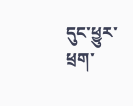དུང་ཕྱུར་ཕྲག་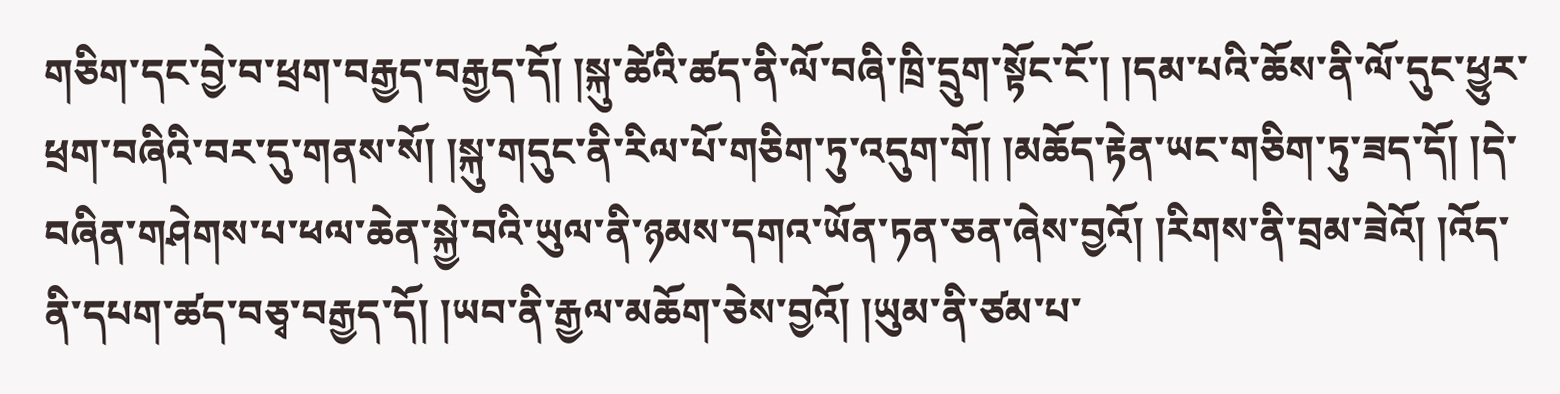གཅིག་དང་བྱེ་བ་ཕྲག་བརྒྱད་བརྒྱད་དོ། །སྐུ་ཚེའི་ཚད་ནི་ལོ་བཞི་ཁྲི་དྲུག་སྟོང་ངོ་། །དམ་པའི་ཆོས་ནི་ལོ་དུང་ཕྱུར་ཕྲག་བཞིའི་བར་དུ་གནས་སོ། །སྐུ་གདུང་ནི་རིལ་པོ་གཅིག་ཏུ་འདུག་གོ། །མཆོད་རྟེན་ཡང་གཅིག་ཏུ་ཟད་དོ། །དེ་བཞིན་གཤེགས་པ་ཕལ་ཆེན་སྐྱེ་བའི་ཡུལ་ནི་ཉམས་དགའ་ཡོན་ཏན་ཅན་ཞེས་བྱའོ། །རིགས་ནི་བྲམ་ཟེའོ། །འོད་ནི་དཔག་ཚད་བཅྭ་བརྒྱད་དོ། །ཡབ་ནི་རྒྱལ་མཆོག་ཅེས་བྱའོ། །ཡུམ་ནི་ཙམ་པ་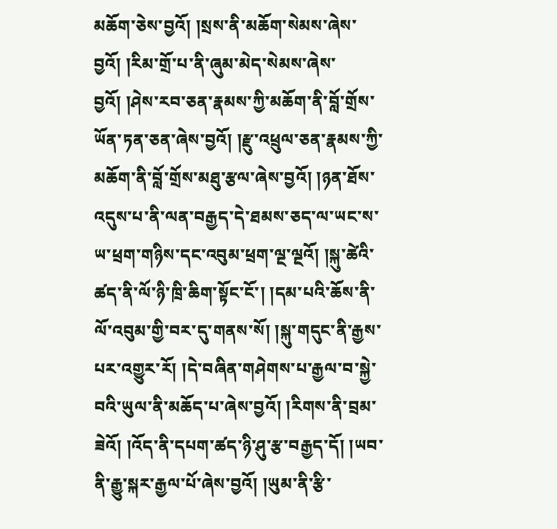མཆོག་ཅེས་བྱའོ། །སྲས་ནི་མཆོག་སེམས་ཞེས་བྱའོ། །རིམ་གྲོ་པ་ནི་ཞུམ་མེད་སེམས་ཞེས་བྱའོ། །ཤེས་རབ་ཅན་རྣམས་ཀྱི་མཆོག་ནི་བློ་གྲོས་ཡོན་ཏན་ཅན་ཞེས་བྱའོ། །རྫུ་འཕྲུལ་ཅན་རྣམས་ཀྱི་མཆོག་ནི་བློ་གྲོས་མཐུ་རྩལ་ཞེས་བྱའོ། །ཉན་ཐོས་འདུས་པ་ནི་ལན་བརྒྱད་དེ་ཐམས་ཅད་ལ་ཡང་ས་ཡ་ཕྲག་གཉིས་དང་འབུམ་ཕྲག་ལྔ་ལྔའོ། །སྐུ་ཚེའི་ཚད་ནི་ལོ་ཉི་ཁྲི་ཆིག་སྟོང་ངོ་། །དམ་པའི་ཆོས་ནི་ལོ་འབུམ་གྱི་བར་དུ་གནས་སོ། །སྐུ་གདུང་ནི་རྒྱས་པར་འགྱུར་རོ། །དེ་བཞིན་གཤེགས་པ་རྒྱལ་བ་སྐྱེ་བའི་ཡུལ་ནི་མཆོད་པ་ཞེས་བྱའོ། །རིགས་ནི་བྲམ་ཟེའོ། །འོད་ནི་དཔག་ཚད་ཉི་ཤུ་རྩ་བརྒྱད་དོ། །ཡབ་ནི་རྒྱུ་སྐར་རྒྱལ་པོ་ཞེས་བྱའོ། །ཡུམ་ནི་རྩི་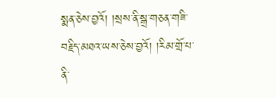སྨན་ཅེས་བྱའོ། །སྲས་ནི་སྒྲ་གཅན་གཟི་བརྗིད་མཐའ་ཡས་ཅེས་བྱའོ། །རིམ་གྲོ་པ་ནི་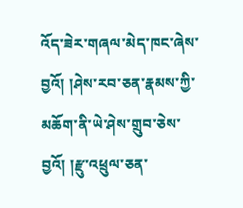འོད་ཟེར་གཞལ་མེད་ཁང་ཞེས་བྱའོ། །ཤེས་རབ་ཅན་རྣམས་ཀྱི་མཆོག་ནི་ཡེ་ཤེས་གྲུབ་ཅེས་བྱའོ། །རྫུ་འཕྲུལ་ཅན་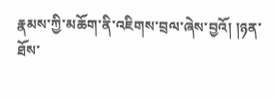རྣམས་ཀྱི་མཆོག་ནི་འཇིགས་བྲལ་ཞེས་བྱའོ། །ཉན་ཐོས་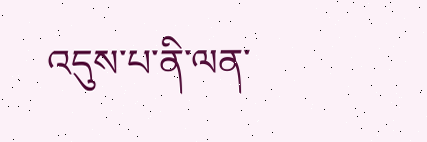འདུས་པ་ནི་ལན་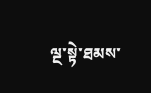ལྔ་སྟེ་ཐམས་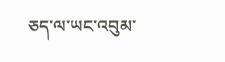ཅད་ལ་ཡང་འབུམ་